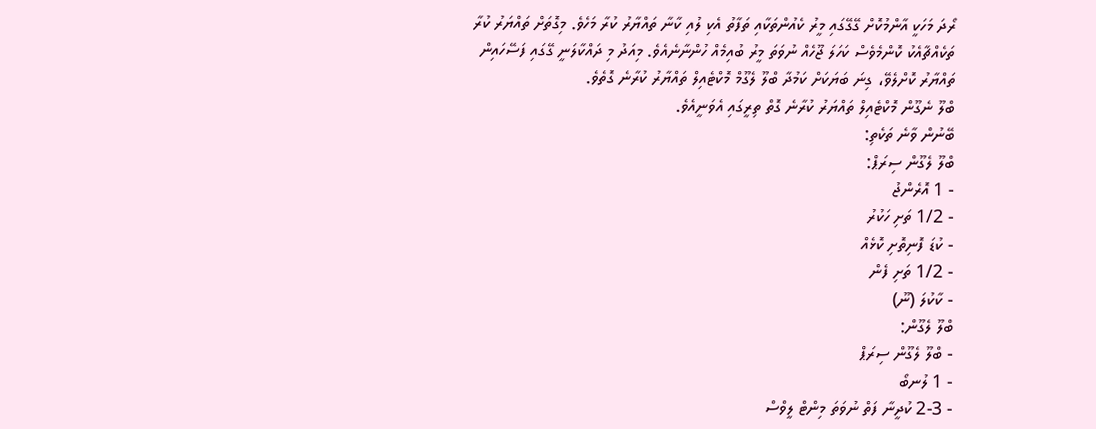ރޯދަ މަހަކީ އާންމުކޮށް ގޭގޭގައި މީރު ކެއުންތަކާއި ތަފާތު އެކި ލުއި ކާނާ ތައްޔާރު ކުރާ މަހެވެ. މިގޮތަށް ތައްޔަރު ކުރާ ތަކެއްޗާއެކު ކޮންމެވެސް ކަހަލަ ޖޫހެއް ނުވަތަ މީރު ބުއިމެއް ހުންނާނެއެވެ. މިއަދު މި ދައްކާލަނީ ގޭގައި ފަސޭހައިން ތައްޔާރު ކޮށްލެވޭ، ގިނަ ބަޔަކަށް ކަމުދާ ބްލޫ ލެގޫމް މޮކްޓެއިލް ތައްޔާރު ކުރާނެ ގޮތެވެ.
ބްލޫ ނެގޫން މޮކްޓެއިލް ތައްޔަރު ކުރާނެ ގޮތް ތިރީގައި އެވަނީއެވެ.
ބޭނުން ވާނެ ތަކެތި:
ބްލޫ ލެގޫން ސިރަޕް:
- 1 އޮރެންޖު
- 1/2 ތަށި ހަކުރު
- ކުޑަ ފޮނިތޮށި ކޮޅެއް
- 1/2 ތަށި ފެން
- ކާކުލަ (ނޫ)
ބްލޫ ލެގޫން:
- ބްލޫ ލެގޫން ސިރަޕް
- 1 ލުނބޯ
- 2-3 ކުދީނާ ފަތް ނުވަތަ މިންޓް ލީވްސް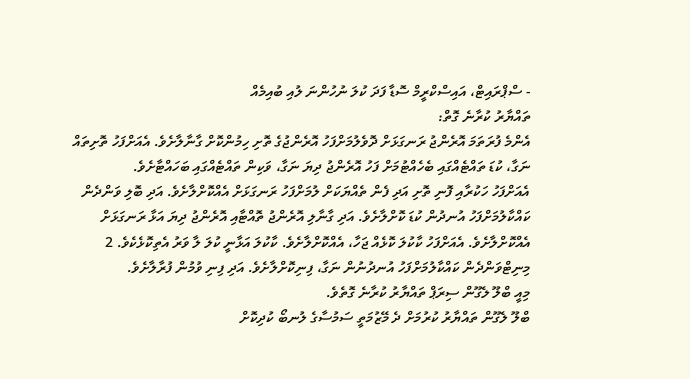- ސްޕްރައިޓް، އައިސްކްރީމް ސޮޑާ ފަދަ ކުލަ ނުހުންނަ ލުއި ބުއިމެއް
ތައްޔާރު ކުރާނެ ގޮތް:
އެންމެ ފުރަތަމަ އޮރެންޖު ރަނގަޅަށް ދޮވެލުމަށްފަހު އޮރެންޖުގެ ތޮށި ހިމުންކޮށް ގާނާލާށެވެ. އެއަށްފަހު ތޮށިތައް ނަގާ، ކުޑަ ތައްޓެއްގައި ބެހެއްޓުމަށް ފަހު އޮރެންޖު ދިޔަ ނަގާ، ވަކިން ތައްޓެއްގައި ބަހައްޓާށެވެ.
އެއަށްފަހު ހަކުރާއި ފޮނި ތޮށި އަދި ފެން ތެއްޔަކަށް ލުމަށްފަހު ރަނގަޅަށް އެއްކޮށްލާށެވެ. އަދި ބޮލި ވަންދެން ކައްކާލުމަށްފަހު އުނދުން ކުޑަ ކޮށްލާށެވެ. އަދި ގާނާލި އޮރެންޖު ތޮއްޓާއި އޮރެންޖު ދިޔަ އަޅާ ރަނގަޅަށް އެއްކޮށްލާށެވެ. އެއަށްފަހު ކާކުލަ ކޮޅެއް ޖަހާ، އެއްކޮށްލާށެވެ. ކާކުލަ އަޅާނީ ކުލަ ލާ ވަރު އެތިކޮޅެކެވެ. 2 މިނިޓްވަންދެން ކައްކާލުމަށްފަހު އުނދުނުން ނަގާ، ފިނިކޮށްލާށެވެ. އަދި ފިނި ވުމުން ފުރާލާށެވެ.
މިއީ ބްލޫ ލެގޫން ސިރަޕް ތައްޔާރު ކުރާނެ ގޮތެވެ.
ބްލޫ ލެގޫން ތައްޔާރު ކުރުމަށް ދެ މޭޒުމަތީ ސަމުސާގެ ލުނބޯ ކުދިކޮށް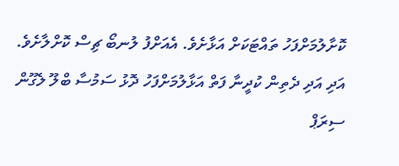ކޮށާލުމަށްފަހު ތައްޓަކަށް އަޅާށެވެ. އެއަށްފު ލުނބޯ ޗިސް ކޮށްލާށެވެ. އަދި އަދި ދެތިން ކުދީނާ ފަތް އަޅާލުމަށްފަހު ދޮޅު ސަމުސާ ބްލޫ ލެގޫން ސިރަޕް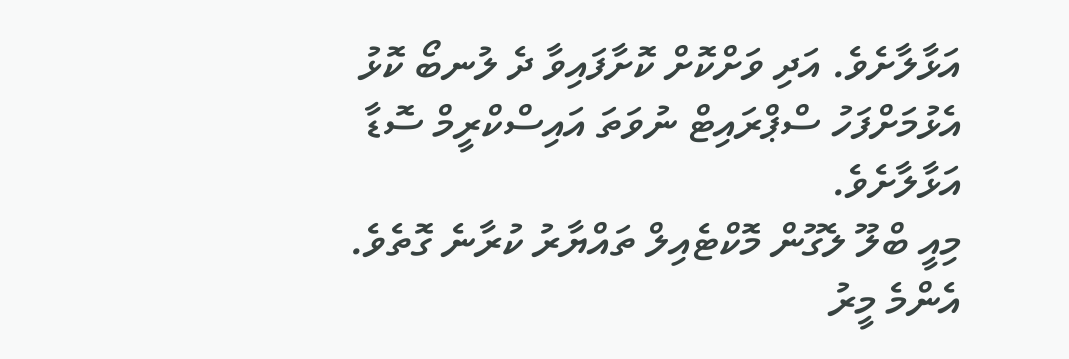އަޅާލާށެވެ. އަދި ވަށްކޮށް ކޮށާފައިވާ ދެ ލުނބޯ ކޮޅު އެޅުމަށްފަހު ސްޕްރައިޓް ނުވަތަ އައިސްކްރީމް ސޮޑާ އަޅާލާށެވެ.
މިއީ ބްލޫ ލެގޫން މޮކްޓެއިލް ތައްޔާރު ކުރާނެ ގޮތެވެ. އެންމެ މީރު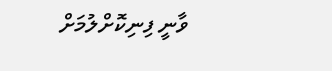ވާނީ ފިނިކޮށްލުމަށް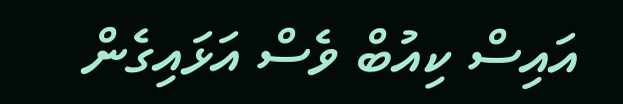އައިސް ކިއުބް ވެސް އަޅައިގެން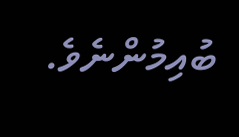ބުއިމުންނެވެ.